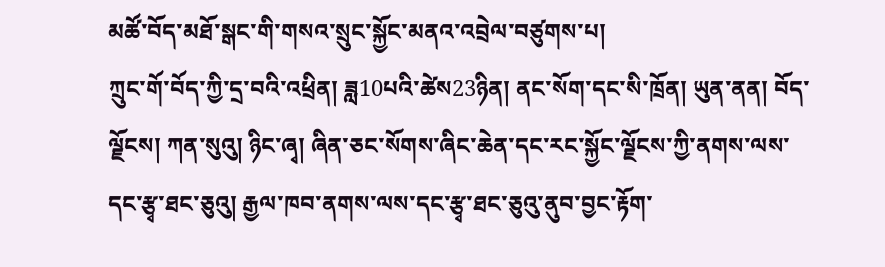མཚོ་བོད་མཐོ་སྒང་གི་གསའ་སྲུང་སྐྱོང་མནའ་འབྲེལ་བཙུགས་པ།
ཀྲུང་གོ་བོད་ཀྱི་དྲ་བའི་འཕྲིན། ཟླ10པའི་ཚེས23ཉིན། ནང་སོག་དང་སི་ཁྲོན། ཡུན་ནན། བོད་ལྗོངས། ཀན་སུའུ། ཉིང་ཞྭ། ཞིན་ཅང་སོགས་ཞིང་ཆེན་དང་རང་སྐྱོང་ལྗོངས་ཀྱི་ནགས་ལས་དང་རྩྭ་ཐང་ཅུའུ། རྒྱལ་ཁབ་ནགས་ལས་དང་རྩྭ་ཐང་ཅུའུ་ནུབ་བྱང་རྟོག་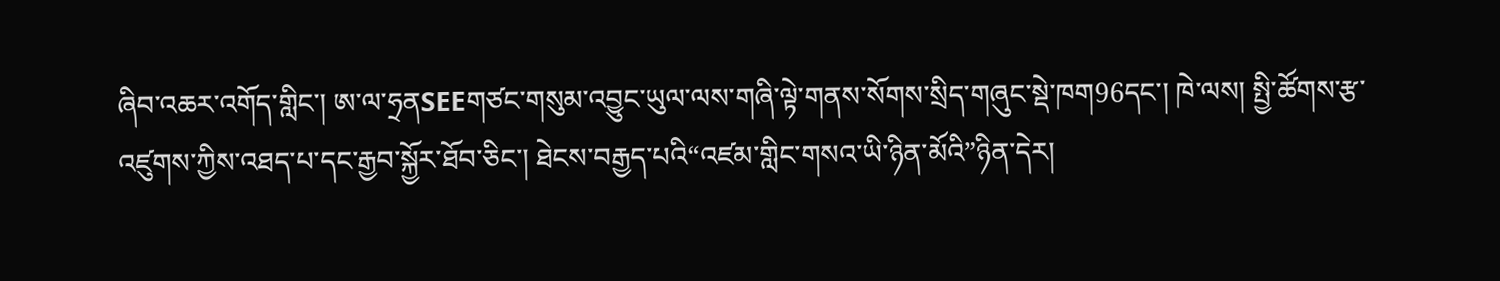ཞིབ་འཆར་འགོད་གླིང་། ཨ་ལ་ཧྲནSEEགཙང་གསུམ་འབྱུང་ཡུལ་ལས་གཞི་ལྟེ་གནས་སོགས་སྲིད་གཞུང་སྡེ་ཁག96དང་། ཁེ་ལས། སྤྱི་ཚོགས་རྩ་འཛུགས་ཀྱིས་འཐད་པ་དང་རྒྱབ་སྐྱོར་ཐོབ་ཅིང་། ཐེངས་བརྒྱད་པའི“འཛམ་གླིང་གསའ་ཡི་ཉིན་མོའི”ཉིན་དེར།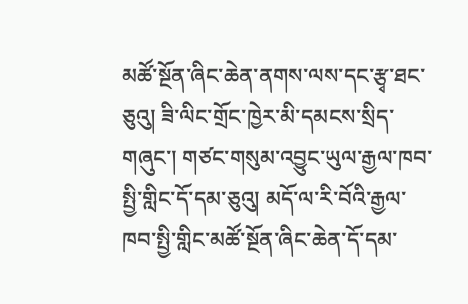མཚོ་སྔོན་ཞིང་ཆེན་ནགས་ལས་དང་རྩྭ་ཐང་ཅུའུ། ཟི་ལིང་གྲོང་ཁྱེར་མི་དམངས་སྲིད་གཞུང་། གཙང་གསུམ་འབྱུང་ཡུལ་རྒྱལ་ཁབ་སྤྱི་གླིང་དོ་དམ་ཅུའུ། མདོ་ལ་རི་བོའི་རྒྱལ་ཁབ་སྤྱི་གླིང་མཚོ་སྔོན་ཞིང་ཆེན་དོ་དམ་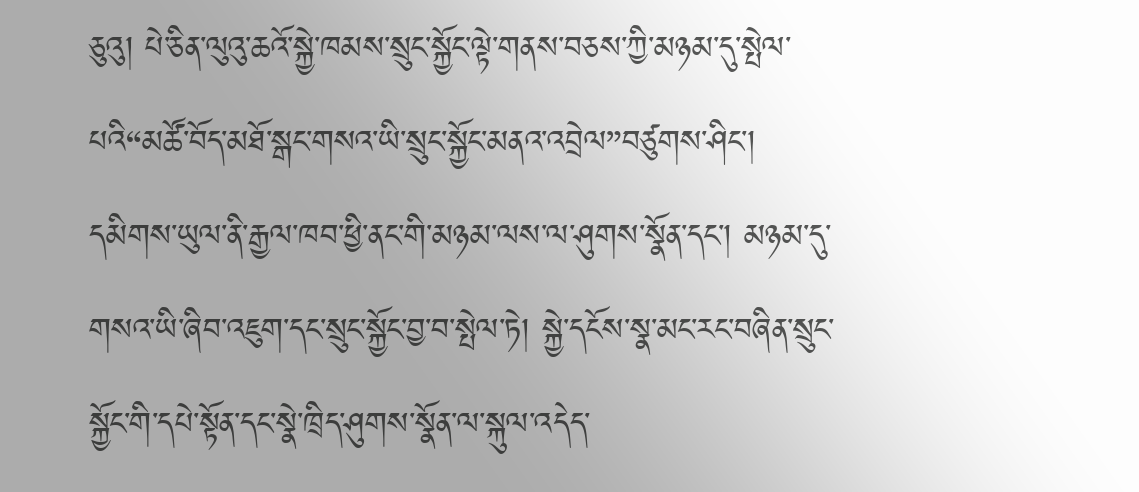ཅུའུ། པེ་ཅིན་ལུའུ་ཆའོ་སྐྱེ་ཁམས་སྲུང་སྐྱོང་ལྟེ་གནས་བཅས་ཀྱི་མཉམ་དུ་སྤེལ་པའི“མཚོ་བོད་མཐོ་སྒང་གསའ་ཡི་སྲུང་སྐྱོང་མནའ་འབྲེལ”བཙུགས་ཤིང་། དམིགས་ཡུལ་ནི་རྒྱལ་ཁབ་ཕྱི་ནང་གི་མཉམ་ལས་ལ་ཤུགས་སྣོན་དང་། མཉམ་དུ་གསའ་ཡི་ཞིབ་འཇུག་དང་སྲུང་སྐྱོང་བྱ་བ་སྤེལ་ཏེ། སྐྱེ་དངོས་སྣ་མང་རང་བཞིན་སྲུང་སྐྱོང་གི་དཔེ་སྟོན་དང་སྣེ་ཁྲིད་ཤུགས་སྣོན་ལ་སྐུལ་འདེད་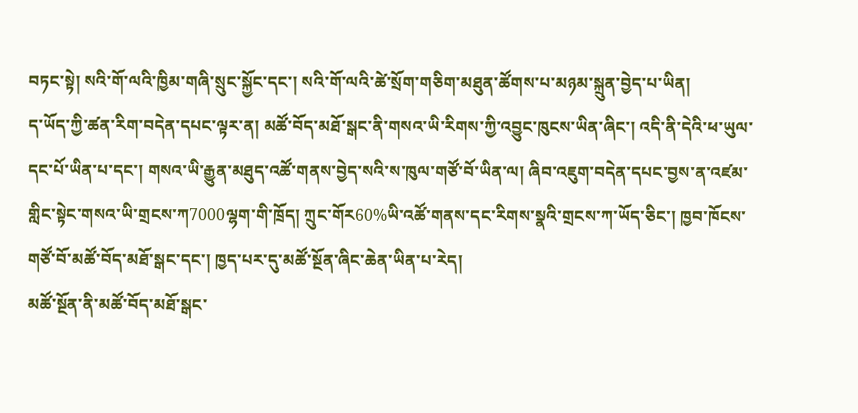བཏང་སྟེ། སའི་གོ་ལའི་ཁྱིམ་གཞི་སྲུང་སྐྱོང་དང་། སའི་གོ་ལའི་ཚེ་སྲོག་གཅིག་མཐུན་ཚོགས་པ་མཉམ་སྐྲུན་བྱེད་པ་ཡིན།
ད་ཡོད་ཀྱི་ཚན་རིག་བདེན་དཔང་ལྟར་ན། མཚོ་བོད་མཐོ་སྒང་ནི་གསའ་ཡི་རིགས་ཀྱི་འབྱུང་ཁུངས་ཡིན་ཞིང་། འདི་ནི་དེའི་ཕ་ཡུལ་དང་པོ་ཡིན་པ་དང་། གསའ་ཡི་རྒྱུན་མཐུད་འཚོ་གནས་བྱེད་སའི་ས་ཁུལ་གཙོ་བོ་ཡིན་ལ། ཞིབ་འཇུག་བདེན་དཔང་བྱས་ན་འཛམ་གླིང་སྟེང་གསའ་ཡི་གྲངས་ཀ7000ལྷག་གི་ཁྲོད། ཀྲུང་གོར60%ཡི་འཚོ་གནས་དང་རིགས་སྣའི་གྲངས་ཀ་ཡོད་ཅིང་། ཁྱབ་ཁོངས་གཙོ་བོ་མཚོ་བོད་མཐོ་སྒང་དང་། ཁྱད་པར་དུ་མཚོ་སྔོན་ཞིང་ཆེན་ཡིན་པ་རེད།
མཚོ་སྔོན་ནི་མཚོ་བོད་མཐོ་སྒང་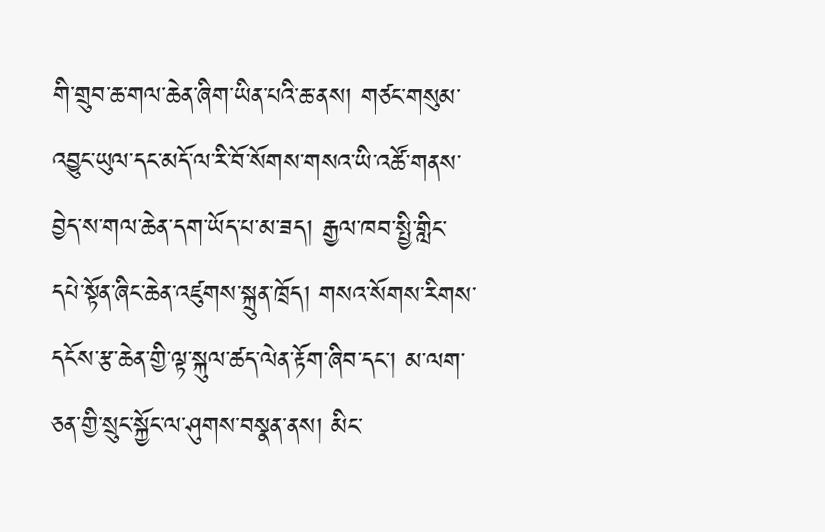གི་གྲུབ་ཆ་གལ་ཆེན་ཞིག་ཡིན་པའི་ཆ་ནས། གཙང་གསུམ་འབྱུང་ཡུལ་དང་མདོ་ལ་རི་བོ་སོགས་གསའ་ཡི་འཚོ་གནས་བྱེད་ས་གལ་ཆེན་དག་ཡོད་པ་མ་ཟད། རྒྱལ་ཁབ་སྤྱི་གླིང་དཔེ་སྟོན་ཞིང་ཆེན་འཛུགས་སྐྲུན་ཁྲོད། གསའ་སོགས་རིགས་དངོས་རྩ་ཆེན་གྱི་ལྟ་སྐུལ་ཚད་ལེན་རྟོག་ཞིབ་དང་། མ་ལག་ཅན་གྱི་སྲུང་སྐྱོང་ལ་ཤུགས་བསྣན་ནས། མིང་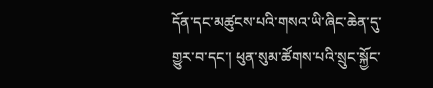དོན་དང་མཚུངས་པའི་གསའ་ཡི་ཞིང་ཆེན་དུ་གྱུར་བ་དང་། ཕུན་སུམ་ཚོགས་པའི་སྲུང་སྐྱོང་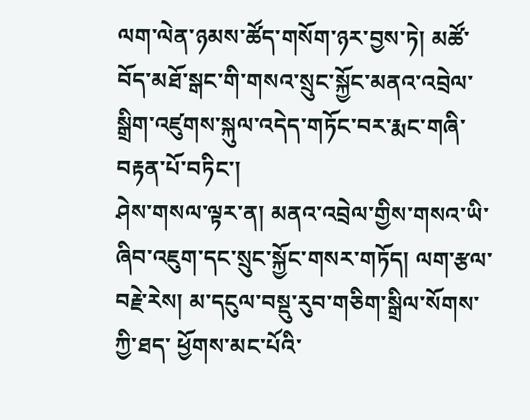ལག་ལེན་ཉམས་ཚོད་གསོག་ཉར་བྱས་ཏེ། མཚོ་བོད་མཐོ་སྒང་གི་གསའ་སྲུང་སྐྱོང་མནའ་འབྲེལ་སྒྲིག་འཛུགས་སྐུལ་འདེད་གཏོང་བར་རྨང་གཞི་བརྟན་པོ་བཏིང་།
ཤེས་གསལ་ལྟར་ན། མནའ་འབྲེལ་གྱིས་གསའ་ཡི་ཞིབ་འཇུག་དང་སྲུང་སྐྱོང་གསར་གཏོད། ལག་རྩལ་བརྗེ་རེས། མ་དངུལ་བསྡུ་རུབ་གཅིག་སྒྲིལ་སོགས་ཀྱི་ཐད་ ཕྱོགས་མང་པོའི་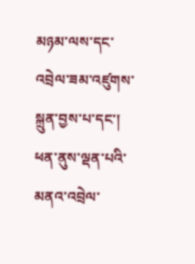མཉམ་ལས་དང་འབྲེལ་ཟམ་འཛུགས་སྐྲུན་བྱས་པ་དང་། ཕན་ནུས་ལྡན་པའི་མནའ་འབྲེལ་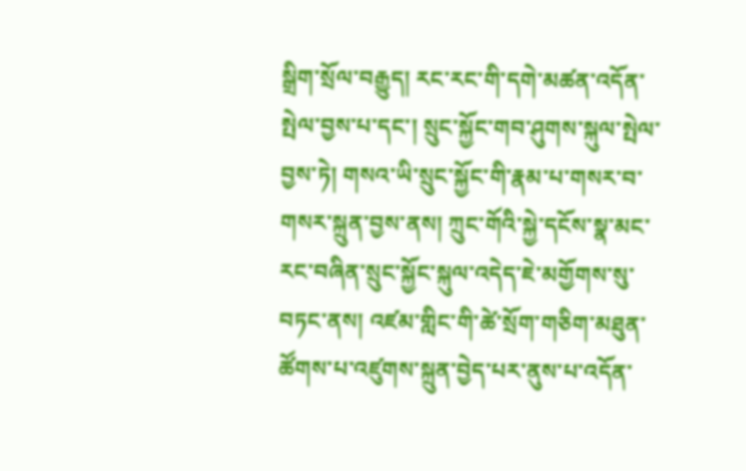སྒྲིག་སྲོལ་བརྒྱུད། རང་རང་གི་དགེ་མཚན་འདོན་སྤེལ་བྱས་པ་དང་། སྲུང་སྐྱོང་གབ་ཤུགས་སྐུལ་སྤེལ་བྱས་ཏེ། གསའ་ཡི་སྲུང་སྐྱོང་གི་རྣམ་པ་གསར་བ་གསར་སྐྲུན་བྱས་ནས། ཀྲུང་གོའི་སྐྱེ་དངོས་སྣ་མང་རང་བཞིན་སྲུང་སྐྱོང་སྐུལ་འདེད་ཇེ་མགྱོགས་སུ་བཏང་ནས། འཛམ་གླིང་གི་ཚེ་སྲོག་གཅིག་མཐུན་ཚོགས་པ་འཛུགས་སྐྲུན་བྱེད་པར་ནུས་པ་འདོན་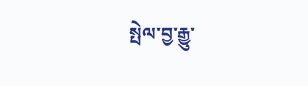སྤེལ་བྱ་རྒྱུ་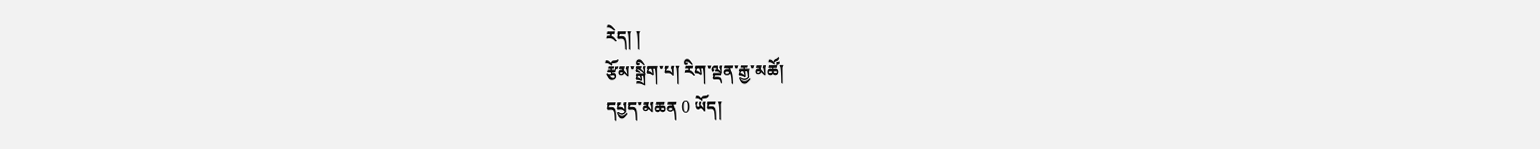རེད། །
རྩོམ་སྒྲིག་པ། རིག་ལྡན་རྒྱ་མཚོ།
དཔྱད་མཆན 0 ཡོད།